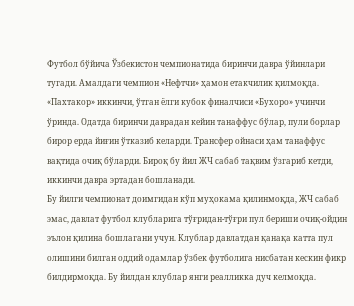Футбол бўйича Ўзбекистон чемпионатида биринчи давра ўйинлари тугади. Амалдаги чемпион «Нефтчи» ҳамон етакчилик қилмоқда. «Пахтакор» иккинчи, ўтган ёлги кубок финалчиси «Бухоро» учинчи ўринда. Одатда биринчи даврадан кейин танаффус бўлар, пули борлар бирор ерда йиғин ўтказиб келарди. Трансфер ойнаси ҳам танаффус вақтида очиқ бўларди. Бироқ бу йил ЖЧ сабаб тақвим ўзгариб кетди, иккинчи давра эртадан бошланади.
Бу йилги чемпионат доимгидан кўп муҳокама қилинмоқда, ЖЧ сабаб эмас, давлат футбол клубларига тўғридан-тўғри пул бериши очиқ-ойдин эълон қилина бошлагани учун. Клублар давлатдан қанақа катта пул олишини билган оддий одамлар ўзбек футболига нисбатан кескин фикр билдирмоқда. Бу йилдан клублар янги реалликка дуч келмоқда.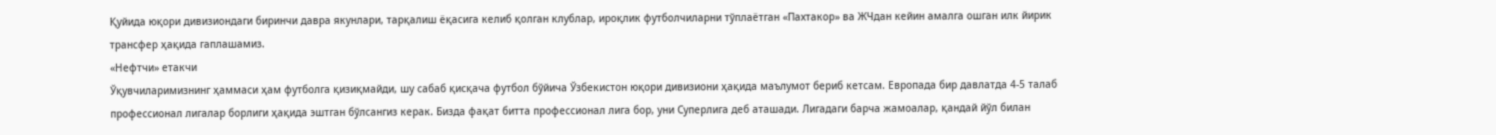Қуйида юқори дивизиондаги биринчи давра якунлари, тарқалиш ёқасига келиб қолган клублар, ироқлик футболчиларни тўплаётган «Пахтакор» ва ЖЧдан кейин амалга ошган илк йирик трансфер ҳақида гаплашамиз.
«Нефтчи» етакчи
Ўқувчиларимизнинг ҳаммаси ҳам футболга қизиқмайди, шу сабаб қисқача футбол бўйича Ўзбекистон юқори дивизиони ҳақида маълумот бериб кетсам. Европада бир давлатда 4-5 талаб профессионал лигалар борлиги ҳақида эштган бўлсангиз керак. Бизда фақат битта профессионал лига бор, уни Суперлига деб аташади. Лигадаги барча жамоалар, қандай йўл билан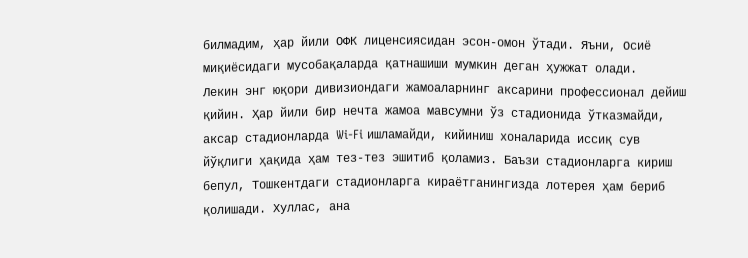билмадим, ҳар йили ОФК лиценсиясидан эсон-омон ўтади. Яъни, Осиё миқиёсидаги мусобақаларда қатнашиши мумкин деган ҳужжат олади.
Лекин энг юқори дивизиондаги жамоаларнинг аксарини профессионал дейиш қийин. Ҳар йили бир нечта жамоа мавсумни ўз стадионида ўтказмайди, аксар стадионларда Wi-Fi ишламайди, кийиниш хоналарида иссиқ сув йўқлиги ҳақида ҳам тез-тез эшитиб қоламиз. Баъзи стадионларга кириш бепул, Тошкентдаги стадионларга кираётганингизда лотерея ҳам бериб қолишади. Хуллас, ана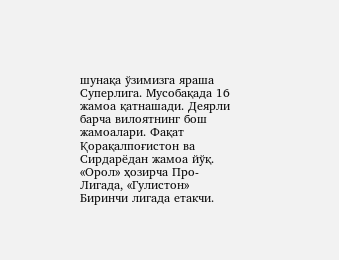шунақа ўзимизга яраша Суперлига. Мусобақада 16 жамоа қатнашади. Деярли барча вилоятнинг бош жамоалари. Фақат Қорақалпоғистон ва Сирдарёдан жамоа йўқ. «Орол» ҳозирча Про-Лигада, «Гулистон» Биринчи лигада етакчи.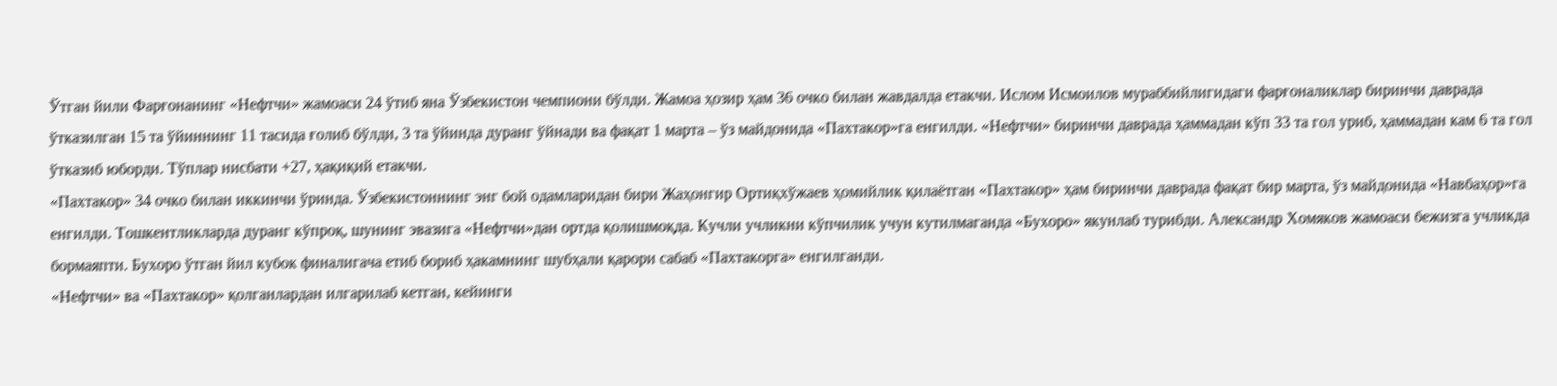Ўтган йили Фарғонанинг «Нефтчи» жамоаси 24 ўтиб яна Ўзбекистон чемпиони бўлди. Жамоа ҳозир ҳам 36 очко билан жавдалда етакчи. Ислом Исмоилов мураббийлигидаги фарғоналиклар биринчи даврада ўтказилган 15 та ўйиннинг 11 тасида ғолиб бўлди, 3 та ўйинда дуранг ўйнади ва фақат 1 марта – ўз майдонида «Пахтакор»га енгилди. «Нефтчи» биринчи даврада ҳаммадан кўп 33 та гол уриб, ҳаммадан кам 6 та гол ўтказиб юборди. Тўплар нисбати +27, ҳақиқий етакчи.
«Пахтакор» 34 очко билан иккинчи ўринда. Ўзбекистоннинг энг бой одамларидан бири Жаҳонгир Ортиқхўжаев ҳомийлик қилаётган «Пахтакор» ҳам биринчи даврада фақат бир марта, ўз майдонида «Навбаҳор»га енгилди. Тошкентликларда дуранг кўпроқ, шунинг эвазига «Нефтчи»дан ортда қолишмоқда. Кучли учликни кўпчилик учун кутилмаганда «Бухоро» якунлаб турибди. Александр Хомяков жамоаси бежизга учликда бормаяпти. Бухоро ўтган йил кубок финалигача етиб бориб ҳакамнинг шубҳали қарори сабаб «Пахтакорга» енгилганди.
«Нефтчи» ва «Пахтакор» қолганлардан илгарилаб кетган, кейинги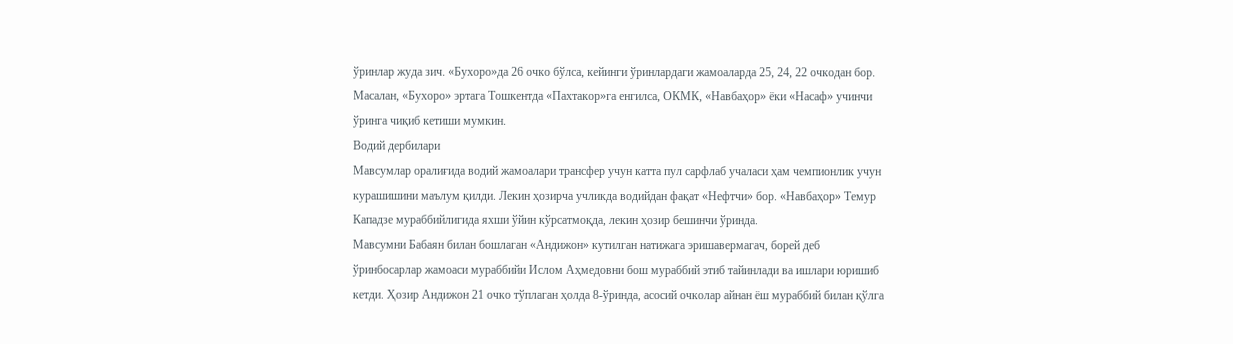ўринлар жуда зич. «Бухоро»да 26 очко бўлса, кейинги ўринлардаги жамоаларда 25, 24, 22 очкодан бор. Масалан, «Бухоро» эртага Тошкентда «Пахтакор»га енгилса, ОКМК, «Навбаҳор» ёки «Насаф» учинчи ўринга чиқиб кетиши мумкин.
Водий дербилари
Мавсумлар оралиғида водий жамоалари трансфер учун катта пул сарфлаб учаласи ҳам чемпионлик учун курашишини маълум қилди. Лекин ҳозирча учликда водийдан фақат «Нефтчи» бор. «Навбаҳор» Темур Кападзе мураббийлигида яхши ўйин кўрсатмоқда, лекин ҳозир бешинчи ўринда.
Мавсумни Бабаян билан бошлаган «Андижон» кутилган натижага эришавермагач, борей деб ўринбосарлар жамоаси мураббийи Ислом Аҳмедовни бош мураббий этиб тайинлади ва ишлари юришиб кетди. Ҳозир Андижон 21 очко тўплаган ҳолда 8-ўринда, асосий очколар айнан ёш мураббий билан қўлга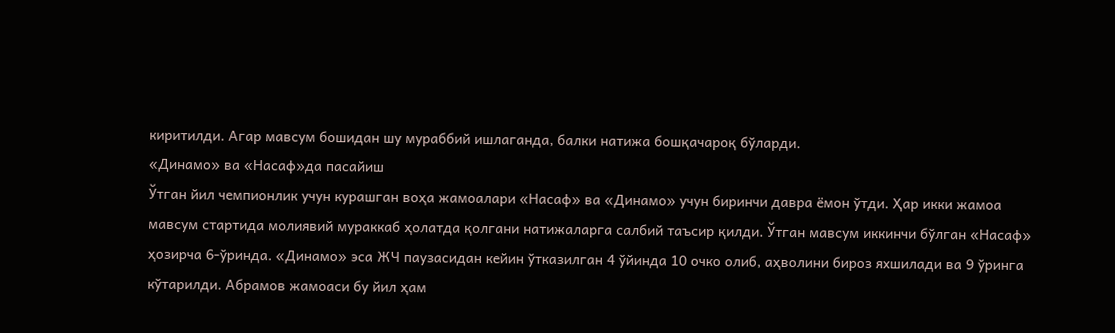киритилди. Агар мавсум бошидан шу мураббий ишлаганда, балки натижа бошқачароқ бўларди.
«Динамо» ва «Насаф»да пасайиш
Ўтган йил чемпионлик учун курашган воҳа жамоалари «Насаф» ва «Динамо» учун биринчи давра ёмон ўтди. Ҳар икки жамоа мавсум стартида молиявий мураккаб ҳолатда қолгани натижаларга салбий таъсир қилди. Ўтган мавсум иккинчи бўлган «Насаф» ҳозирча 6-ўринда. «Динамо» эса ЖЧ паузасидан кейин ўтказилган 4 ўйинда 10 очко олиб, аҳволини бироз яхшилади ва 9 ўринга кўтарилди. Абрамов жамоаси бу йил ҳам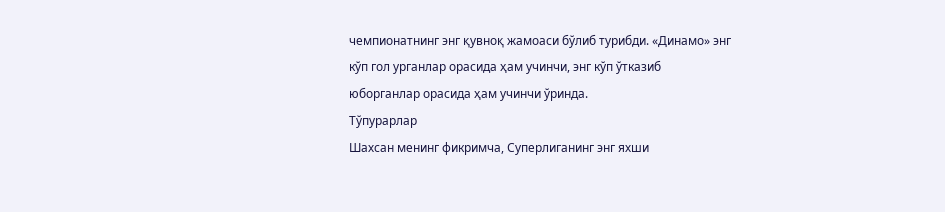чемпионатнинг энг қувноқ жамоаси бўлиб турибди. «Динамо» энг кўп гол урганлар орасида ҳам учинчи, энг кўп ўтказиб юборганлар орасида ҳам учинчи ўринда.
Тўпурарлар
Шахсан менинг фикримча, Суперлиганинг энг яхши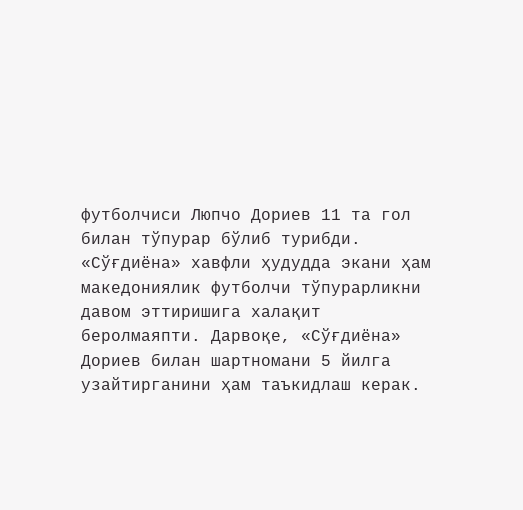футболчиси Люпчо Дориев 11 та гол билан тўпурар бўлиб турибди. «Сўғдиёна» хавфли ҳудудда экани ҳам македониялик футболчи тўпурарликни давом эттиришига халақит беролмаяпти. Дарвоқе, «Сўғдиёна» Дориев билан шартномани 5 йилга узайтирганини ҳам таъкидлаш керак.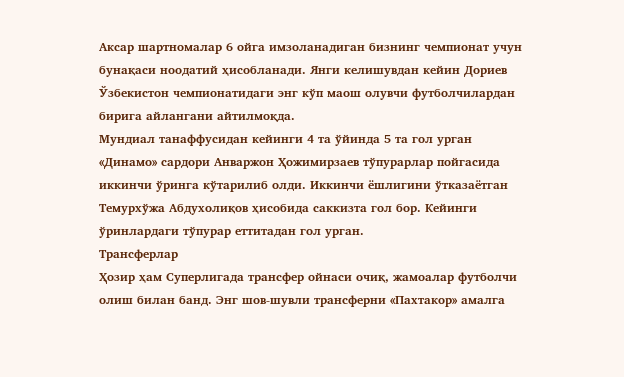Аксар шартномалар 6 ойга имзоланадиган бизнинг чемпионат учун бунақаси ноодатий ҳисобланади. Янги келишувдан кейин Дориев Ўзбекистон чемпионатидаги энг кўп маош олувчи футболчилардан бирига айлангани айтилмоқда.
Мундиал танаффусидан кейинги 4 та ўйинда 5 та гол урган «Динамо» сардори Анваржон Ҳожимирзаев тўпурарлар пойгасида иккинчи ўринга кўтарилиб олди. Иккинчи ёшлигини ўтказаётган Темурхўжа Абдухолиқов ҳисобида саккизта гол бор. Кейинги ўринлардаги тўпурар еттитадан гол урган.
Трансферлар
Ҳозир ҳам Суперлигада трансфер ойнаси очиқ, жамоалар футболчи олиш билан банд. Энг шов-шувли трансферни «Пахтакор» амалга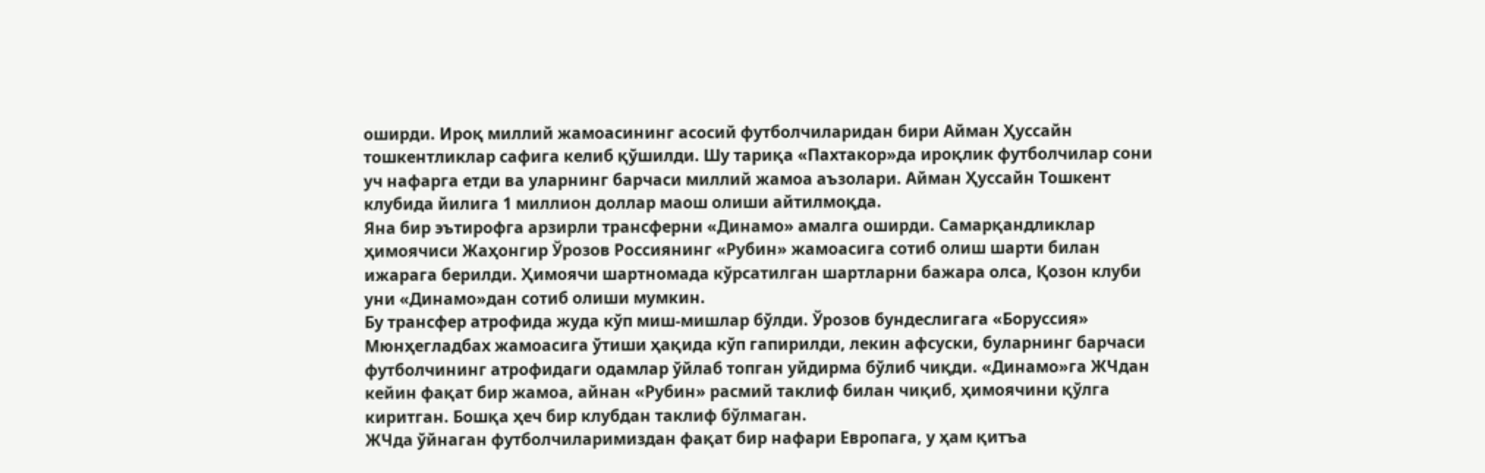оширди. Ироқ миллий жамоасининг асосий футболчиларидан бири Айман Ҳуссайн тошкентликлар сафига келиб қўшилди. Шу тариқа «Пахтакор»да ироқлик футболчилар сони уч нафарга етди ва уларнинг барчаси миллий жамоа аъзолари. Айман Ҳуссайн Тошкент клубида йилига 1 миллион доллар маош олиши айтилмоқда.
Яна бир эътирофга арзирли трансферни «Динамо» амалга оширди. Самарқандликлар ҳимоячиси Жаҳонгир Ўрозов Россиянинг «Рубин» жамоасига сотиб олиш шарти билан ижарага берилди. Ҳимоячи шартномада кўрсатилган шартларни бажара олса, Қозон клуби уни «Динамо»дан сотиб олиши мумкин.
Бу трансфер атрофида жуда кўп миш-мишлар бўлди. Ўрозов бундеслигага «Боруссия» Мюнҳегладбах жамоасига ўтиши ҳақида кўп гапирилди, лекин афсуски, буларнинг барчаси футболчининг атрофидаги одамлар ўйлаб топган уйдирма бўлиб чиқди. «Динамо»га ЖЧдан кейин фақат бир жамоа, айнан «Рубин» расмий таклиф билан чиқиб, ҳимоячини қўлга киритган. Бошқа ҳеч бир клубдан таклиф бўлмаган.
ЖЧда ўйнаган футболчиларимиздан фақат бир нафари Европага, у ҳам қитъа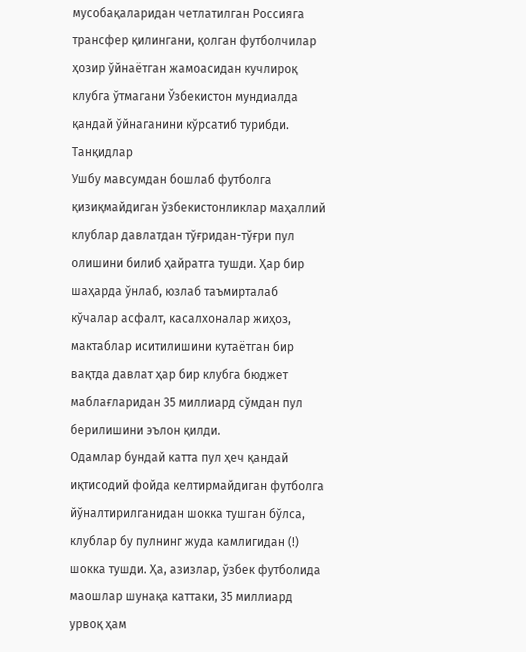мусобақаларидан четлатилган Россияга трансфер қилингани, қолган футболчилар ҳозир ўйнаётган жамоасидан кучлироқ клубга ўтмагани Ўзбекистон мундиалда қандай ўйнаганини кўрсатиб турибди.
Танқидлар
Ушбу мавсумдан бошлаб футболга қизиқмайдиган ўзбекистонликлар маҳаллий клублар давлатдан тўғридан-тўғри пул олишини билиб ҳайратга тушди. Ҳар бир шаҳарда ўнлаб, юзлаб таъмирталаб кўчалар асфалт, касалхоналар жиҳоз, мактаблар иситилишини кутаётган бир вақтда давлат ҳар бир клубга бюджет маблағларидан 35 миллиард сўмдан пул берилишини эълон қилди.
Одамлар бундай катта пул ҳеч қандай иқтисодий фойда келтирмайдиган футболга йўналтирилганидан шокка тушган бўлса, клублар бу пулнинг жуда камлигидан (!) шокка тушди. Ҳа, азизлар, ўзбек футболида маошлар шунақа каттаки, 35 миллиард урвоқ ҳам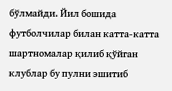бўлмайди. Йил бошида футболчилар билан катта-катта шартномалар қилиб қўйган клублар бу пулни эшитиб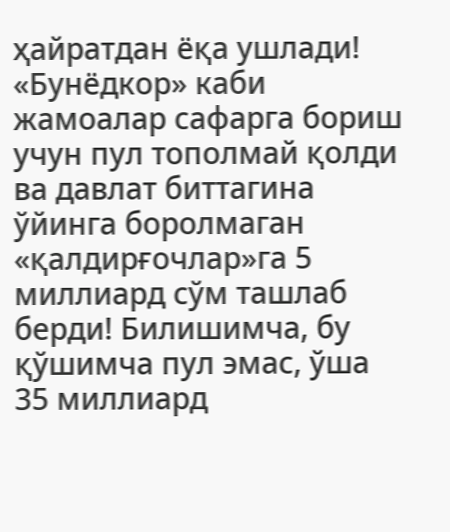ҳайратдан ёқа ушлади!
«Бунёдкор» каби жамоалар сафарга бориш учун пул тополмай қолди ва давлат биттагина ўйинга боролмаган «қалдирғочлар»га 5 миллиард сўм ташлаб берди! Билишимча, бу қўшимча пул эмас, ўша 35 миллиард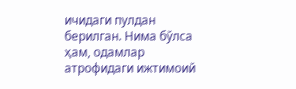ичидаги пулдан берилган. Нима бўлса ҳам, одамлар атрофидаги ижтимоий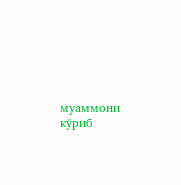муаммони кўриб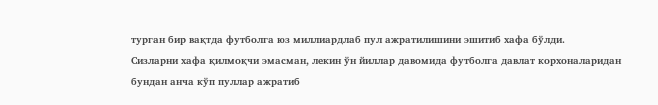турган бир вақтда футболга юз миллиардлаб пул ажратилишини эшитиб хафа бўлди.
Сизларни хафа қилмоқчи эмасман, лекин ўн йиллар давомида футболга давлат корхоналаридан бундан анча кўп пуллар ажратиб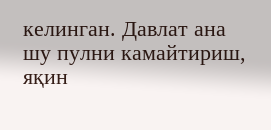келинган. Давлат ана шу пулни камайтириш, яқин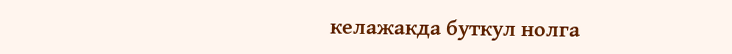келажакда буткул нолга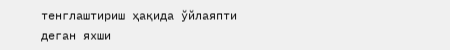тенглаштириш ҳақида ўйлаяпти деган яхши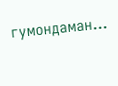гумондаман...